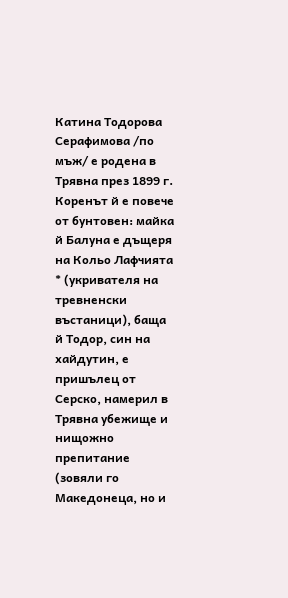Катина Тодорова Серафимова /по мъж/ е родена в Трявна през 1899 г. Коренът й е повече от бунтовен: майка й Балуна е дъщеря на Кольо Лафчията * (укривателя на тревненски въстаници), баща й Тодор, син на хайдутин, е пришълец от Серско, намерил в Трявна убежище и нищожно препитание (зовяли го Македонеца, но и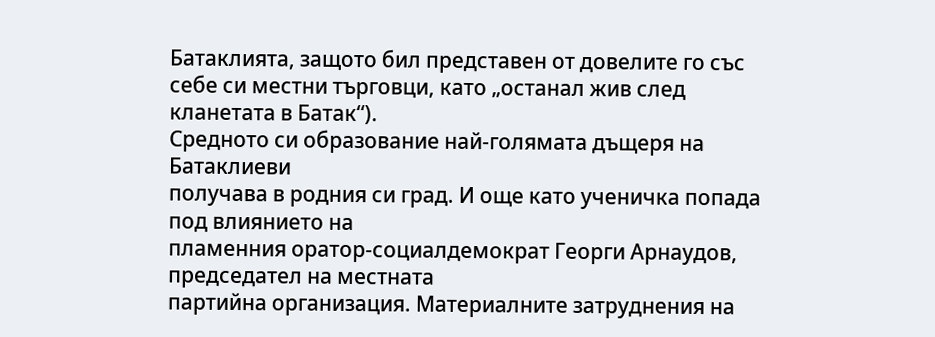Батаклията, защото бил представен от довелите го със себе си местни търговци, като „останал жив след кланетата в Батак“).
Средното си образование най-голямата дъщеря на Батаклиеви
получава в родния си град. И още като ученичка попада под влиянието на
пламенния оратор-социалдемократ Георги Арнаудов, председател на местната
партийна организация. Материалните затруднения на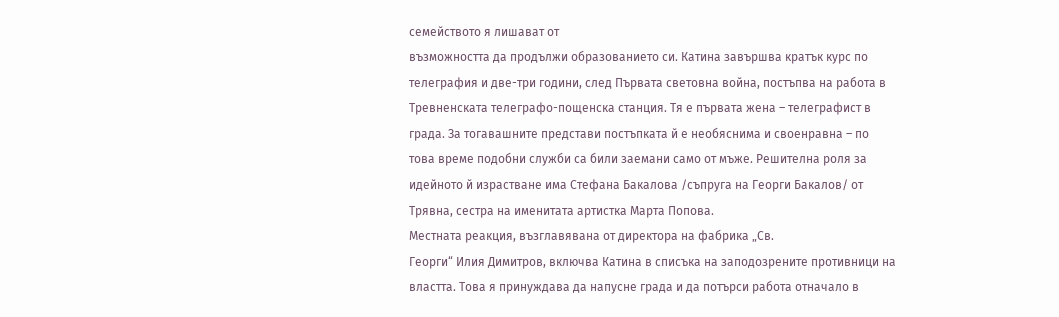семейството я лишават от
възможността да продължи образованието си. Катина завършва кратък курс по
телеграфия и две-три години, след Първата световна война, постъпва на работа в
Тревненската телеграфо-пощенска станция. Тя е първата жена – телеграфист в
града. За тогавашните представи постъпката й е необяснима и своенравна – по
това време подобни служби са били заемани само от мъже. Решителна роля за
идейното й израстване има Стефана Бакалова /съпруга на Георги Бакалов/ от
Трявна, сестра на именитата артистка Марта Попова.
Местната реакция, възглавявана от директора на фабрика „Св.
Георги“ Илия Димитров, включва Катина в списъка на заподозрените противници на
властта. Това я принуждава да напусне града и да потърси работа отначало в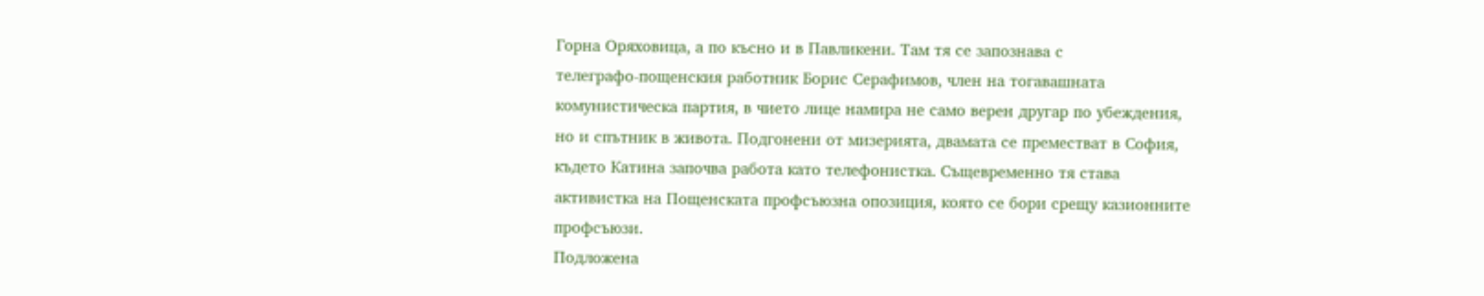Горна Оряховица, а по късно и в Павликени. Там тя се запознава с
телеграфо-пощенския работник Борис Серафимов, член на тогавашната
комунистическа партия, в чието лице намира не само верен другар по убеждения,
но и спътник в живота. Подгонени от мизерията, двамата се преместват в София,
където Катина започва работа като телефонистка. Същевременно тя става
активистка на Пощенската профсъюзна опозиция, която се бори срещу казионните
профсъюзи.
Подложена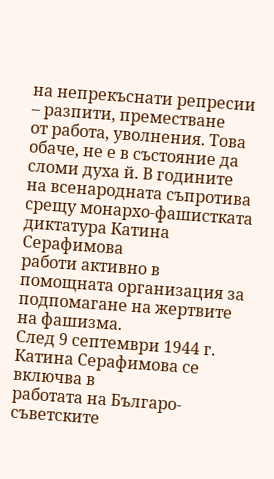на непрекъснати репресии – разпити, преместване
от работа, уволнения. Това обаче, не е в състояние да сломи духа й. В годините
на всенародната съпротива срещу монархо-фашистката диктатура Катина Серафимова
работи активно в помощната организация за подпомагане на жертвите на фашизма.
След 9 септември 1944 г. Катина Серафимова се включва в
работата на Българо-съветските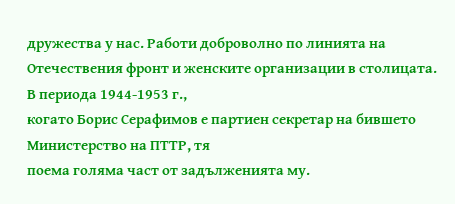дружества у нас. Работи доброволно по линията на
Отечествения фронт и женските организации в столицата. В периода 1944-1953 г.,
когато Борис Серафимов е партиен секретар на бившето Министерство на ПТТР, тя
поема голяма част от задълженията му.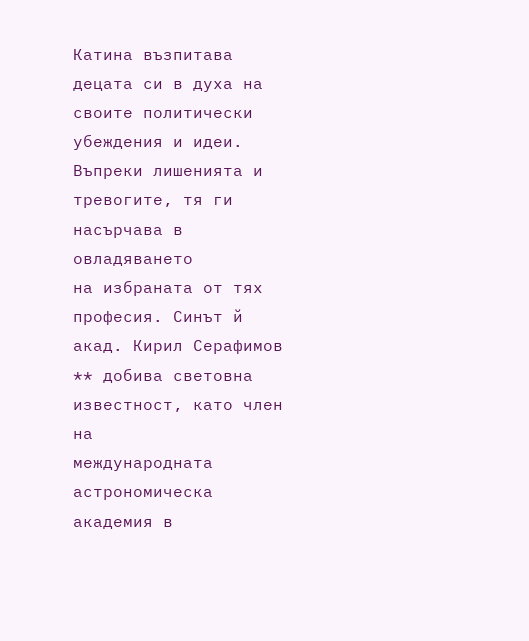Катина възпитава децата си в духа на своите политически
убеждения и идеи. Въпреки лишенията и тревогите, тя ги насърчава в овладяването
на избраната от тях професия. Синът й акад. Кирил Серафимов ** добива световна известност, като член на
международната астрономическа академия в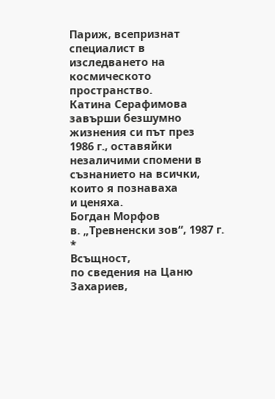Париж, всепризнат специалист в
изследването на космическото пространство.
Катина Серафимова завърши безшумно жизнения си път през
1986 г., оставяйки незаличими спомени в съзнанието на всички, които я познаваха
и ценяха.
Богдан Морфов
в. „Тревненски зов“, 1987 г.
*
Всъщност,
по сведения на Цаню Захариев,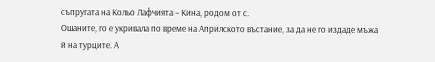съпругата на Кольо Лафчията – Кина, родом от с.
Ошаните, го е укривала по време на Априлското въстание, за да не го издаде мъжа
й на турците. А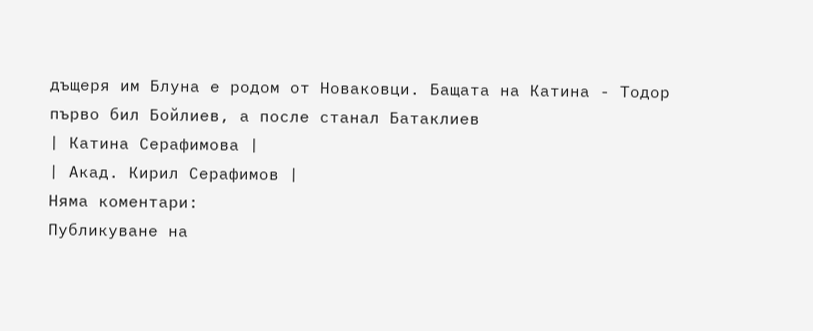дъщеря им Блуна е родом от Новаковци. Бащата на Катина - Тодор
първо бил Бойлиев, а после станал Батаклиев
| Катина Серафимова |
| Акад. Кирил Серафимов |
Няма коментари:
Публикуване на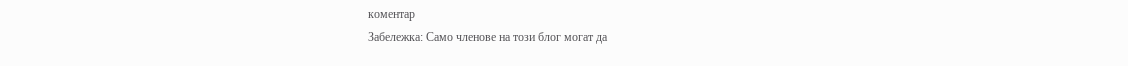коментар
Забележка: Само членове на този блог могат да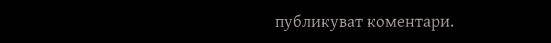публикуват коментари.